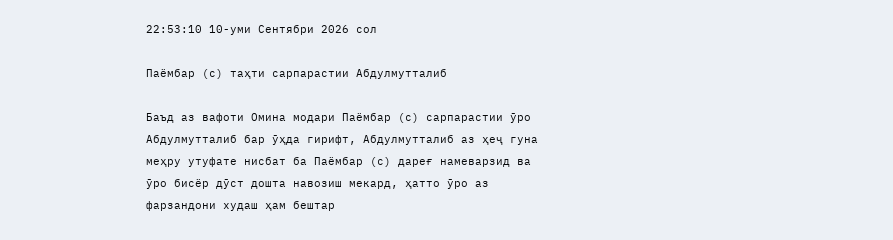22:53:10 10-уми Сентябри 2026 сол

Паёмбар (с) таҳти сарпарастии Абдулмутталиб

Баъд аз вафоти Омина модари Паёмбар (с) сарпарастии ӯро Абдулмутталиб бар ӯҳда гирифт, Абдулмутталиб аз ҳеҷ гуна меҳру утуфате нисбат ба Паёмбар (с) дареғ намеварзид ва ӯро бисёр дӯст дошта навозиш мекард, ҳатто ӯро аз фарзандони худаш ҳам бештар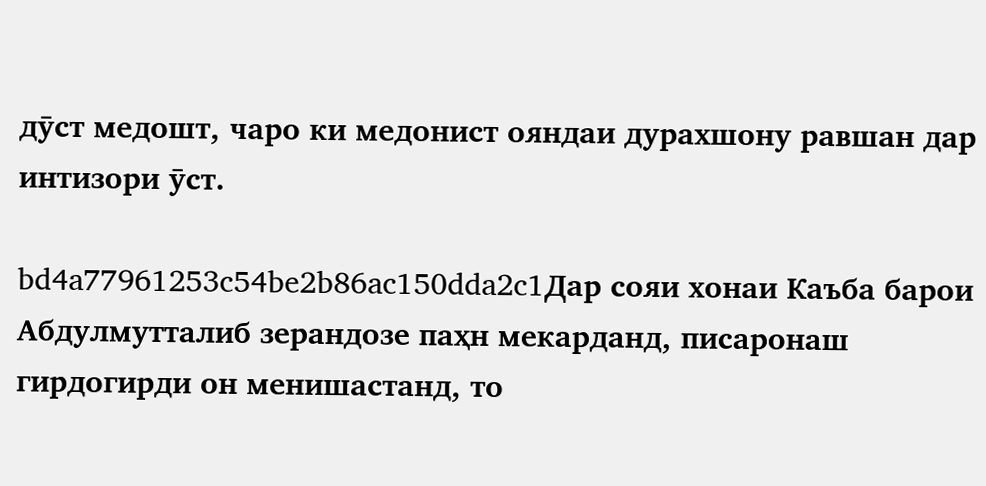дӯст медошт, чаро ки медонист ояндаи дурахшону равшан дар интизори ӯст.

bd4a77961253c54be2b86ac150dda2c1Дар сояи хонаи Каъба барои Абдулмутталиб зерандозе паҳн мекарданд, писаронаш гирдогирди он менишастанд, то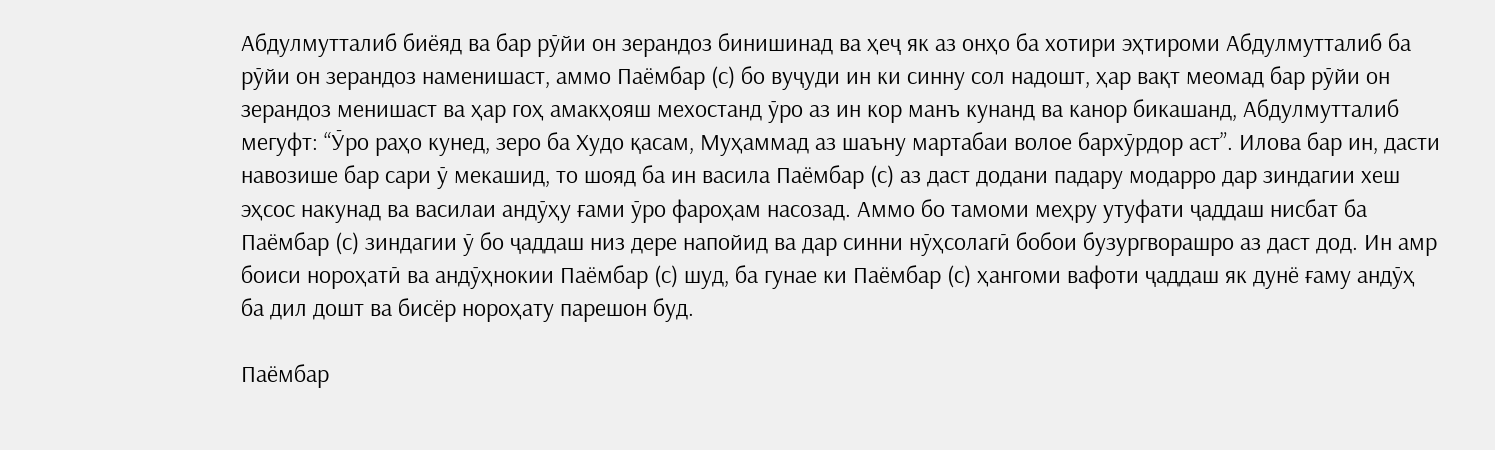Абдулмутталиб биёяд ва бар рӯйи он зерандоз бинишинад ва ҳеҷ як аз онҳо ба хотири эҳтироми Абдулмутталиб ба рӯйи он зерандоз наменишаст, аммо Паёмбар (с) бо вуҷуди ин ки синну сол надошт, ҳар вақт меомад бар рӯйи он зерандоз менишаст ва ҳар гоҳ амакҳояш мехостанд ӯро аз ин кор манъ кунанд ва канор бикашанд, Абдулмутталиб мегуфт: “Ӯро раҳо кунед, зеро ба Худо қасам, Муҳаммад аз шаъну мартабаи волое бархӯрдор аст”. Илова бар ин, дасти навозише бар сари ӯ мекашид, то шояд ба ин васила Паёмбар (с) аз даст додани падару модарро дар зиндагии хеш эҳсос накунад ва василаи андӯҳу ғами ӯро фароҳам насозад. Аммо бо тамоми меҳру утуфати ҷаддаш нисбат ба Паёмбар (с) зиндагии ӯ бо ҷаддаш низ дере напойид ва дар синни нӯҳсолагӣ бобои бузургворашро аз даст дод. Ин амр боиси нороҳатӣ ва андӯҳнокии Паёмбар (с) шуд, ба гунае ки Паёмбар (с) ҳангоми вафоти ҷаддаш як дунё ғаму андӯҳ ба дил дошт ва бисёр нороҳату парешон буд.

Паёмбар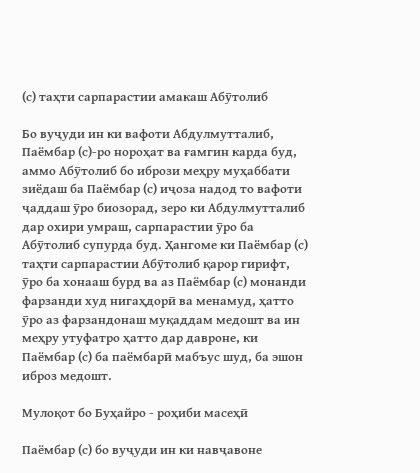(с) таҳти сарпарастии амакаш Абӯтолиб

Бо вуҷуди ин ки вафоти Абдулмутталиб, Паёмбар (с)-ро нороҳат ва ғамгин карда буд, аммо Абӯтолиб бо ибрози меҳру муҳаббати зиёдаш ба Паёмбар (с) иҷоза надод то вафоти ҷаддаш ӯро биозорад, зеро ки Абдулмутталиб дар охири умраш, сарпарастии ӯро ба Абӯтолиб супурда буд. Ҳангоме ки Паёмбар (с) таҳти сарпарастии Абӯтолиб қарор гирифт, ӯро ба хонааш бурд ва аз Паёмбар (с) монанди фарзанди худ нигаҳдорӣ ва менамуд, ҳатто ӯро аз фарзандонаш муқаддам медошт ва ин меҳру утуфатро ҳатто дар давроне, ки Паёмбар (с) ба паёмбарӣ мабъус шуд, ба эшон иброз медошт.

Мулоқот бо Буҳайро - роҳиби масеҳӣ

Паёмбар (с) бо вуҷуди ин ки навҷавоне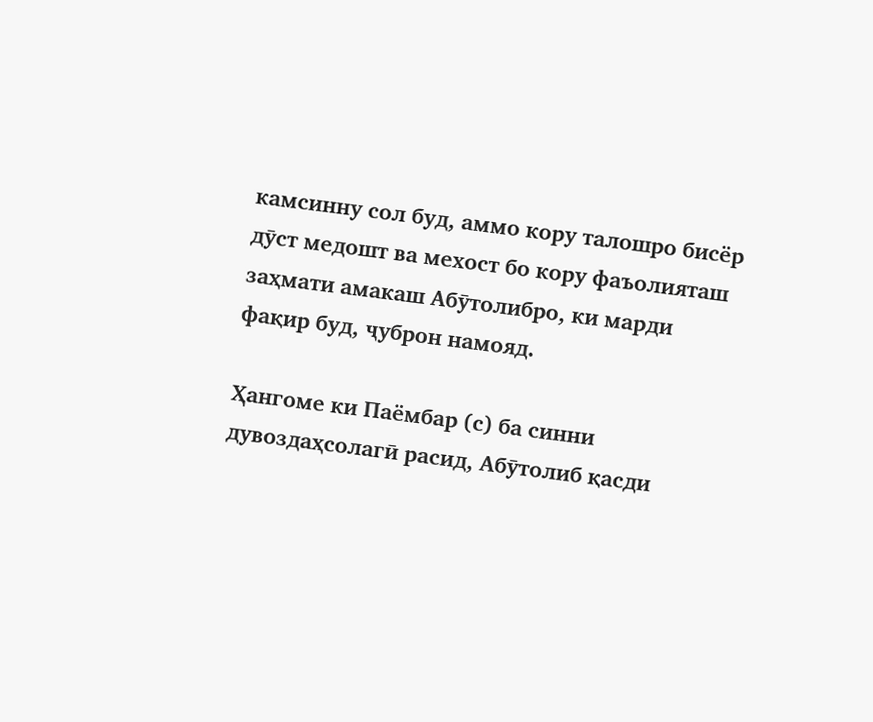камсинну сол буд, аммо кору талошро бисёр дӯст медошт ва мехост бо кору фаъолияташ заҳмати амакаш Абӯтолибро, ки марди фақир буд, ҷуброн намояд.

Ҳангоме ки Паёмбар (с) ба синни дувоздаҳсолагӣ расид, Абӯтолиб қасди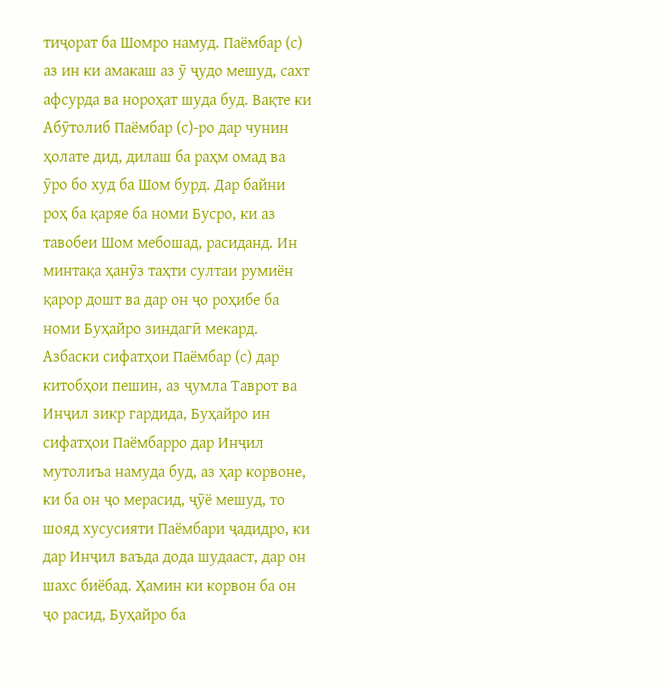тиҷорат ба Шомро намуд. Паёмбар (с) аз ин ки амакаш аз ӯ ҷудо мешуд, сахт афсурда ва нороҳат шуда буд. Вақте ки Абӯтолиб Паёмбар (с)-ро дар чунин ҳолате дид, дилаш ба раҳм омад ва ӯро бо худ ба Шом бурд. Дар байни роҳ ба қаряе ба номи Бусро, ки аз тавобеи Шом мебошад, расиданд. Ин минтақа ҳанӯз таҳти султаи румиён қарор дошт ва дар он ҷо роҳибе ба номи Буҳайро зиндагӣ мекард. Азбаски сифатҳои Паёмбар (с) дар китобҳои пешин, аз ҷумла Таврот ва Инҷил зикр гардида, Буҳайро ин сифатҳои Паёмбарро дар Инҷил мутолиъа намуда буд, аз ҳар корвоне, ки ба он ҷо мерасид, ҷӯё мешуд, то шояд хусусияти Паёмбари ҷадидро, ки дар Инҷил ваъда дода шудааст, дар он шахс биёбад. Ҳамин ки корвон ба он ҷо расид, Буҳайро ба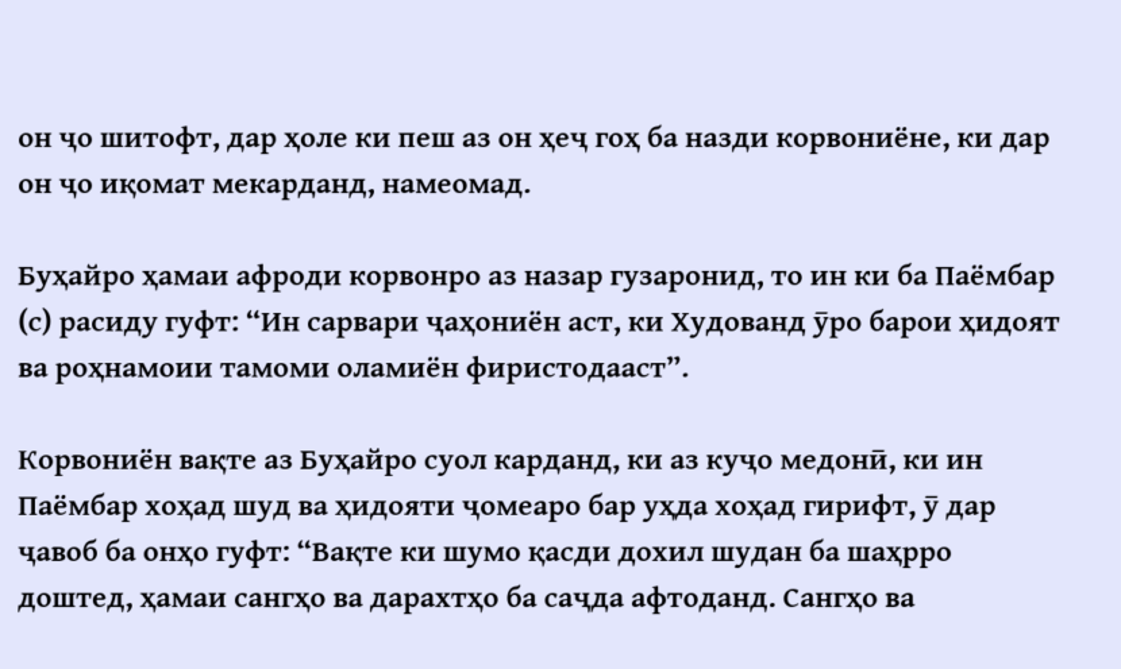он ҷо шитофт, дар ҳоле ки пеш аз он ҳеҷ гоҳ ба назди корвониёне, ки дар он ҷо иқомат мекарданд, намеомад.

Буҳайро ҳамаи афроди корвонро аз назар гузаронид, то ин ки ба Паёмбар (с) расиду гуфт: “Ин сарвари ҷаҳониён аст, ки Худованд ӯро барои ҳидоят ва роҳнамоии тамоми оламиён фиристодааст”.

Корвониён вақте аз Буҳайро суол карданд, ки аз куҷо медонӣ, ки ин Паёмбар хоҳад шуд ва ҳидояти ҷомеаро бар уҳда хоҳад гирифт, ӯ дар ҷавоб ба онҳо гуфт: “Вақте ки шумо қасди дохил шудан ба шаҳрро доштед, ҳамаи сангҳо ва дарахтҳо ба саҷда афтоданд. Сангҳо ва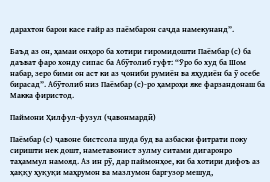дарахтон барои касе ғайр аз паёмбарон саҷда намекунанд”.

Баъд аз он, ҳамаи онҳоро ба хотири гиромидошти Паёмбар (с) ба даъват фаро хонду сипас ба Абӯтолиб гуфт: “Ӯро бо худ ба Шом набар, зеро бими он аст ки аз ҷониби румиён ва яҳудиён ба ӯ осебе бирасад”. Абӯтолиб низ Паёмбар (с)-ро ҳамроҳи яке фарзандонаш ба Макка фиристод.

Паймони Ҳилфул-фузул (ҷавонмардӣ)

Паёмбар (с) ҷавоне бистсола шуда буд ва азбаски фитрати поку сиришти нек дошт, наметавонист зулму ситами дигаронро таҳаммул намояд. Аз ин рӯ, дар паймонҳое, ки ба хотири дифоъ аз ҳаққу ҳуқуқи маҳрумон ва мазлумон баргузор мешуд,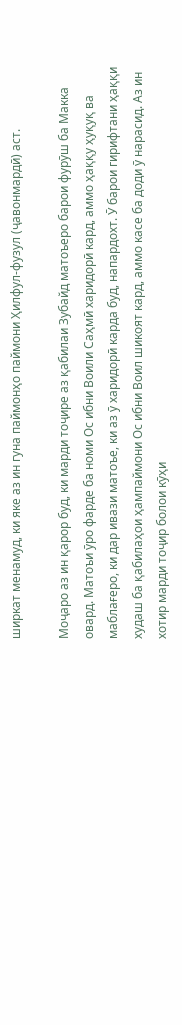ширкат менамуд, ки яке аз ин гуна паймонҳо паймони Ҳилфул-фузул (ҷавонмардӣ) аст.

Моҷаро аз ин қарор буд, ки марди тоҷире аз қабилаи Зубайд матоъеро барои фурӯш ба Макка овард. Матоъи ӯро фарде ба номи Ос ибни Воили Саҳмӣ харидорӣ кард, аммо ҳаққу ҳуқуқ ва маблағеро, ки дар ивази матоъе, ки аз ӯ харидорӣ карда буд, напардохт. Ӯ барои гирифтани ҳаққи худаш ба қабилаҳои ҳампаймони Ос ибни Воил шикоят кард, аммо касе ба доди ӯ нарасид. Аз ин хотир марди тоҷир болои кӯҳи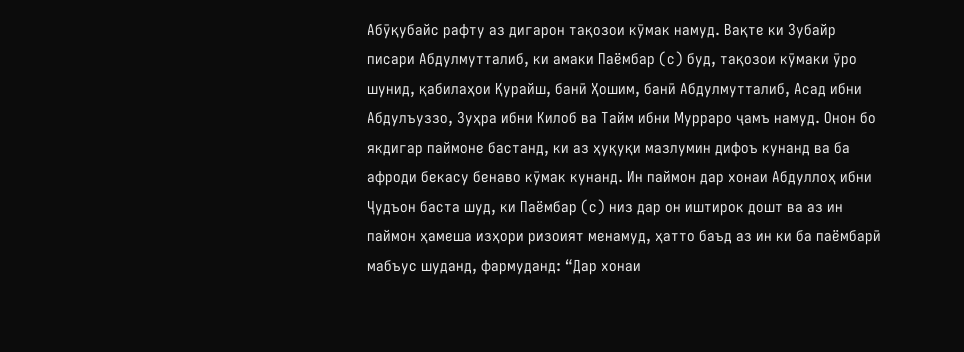Абӯқубайс рафту аз дигарон тақозои кӯмак намуд. Вақте ки Зубайр писари Абдулмутталиб, ки амаки Паёмбар (с) буд, тақозои кӯмаки ӯро шунид, қабилаҳои Қурайш, банӣ Ҳошим, банӣ Абдулмутталиб, Асад ибни Абдулъуззо, Зуҳра ибни Килоб ва Тайм ибни Мурраро ҷамъ намуд. Онон бо якдигар паймоне бастанд, ки аз ҳуқуқи мазлумин дифоъ кунанд ва ба афроди бекасу бенаво кӯмак кунанд. Ин паймон дар хонаи Абдуллоҳ ибни Ҷудъон баста шуд, ки Паёмбар (с) низ дар он иштирок дошт ва аз ин паймон ҳамеша изҳори ризоият менамуд, ҳатто баъд аз ин ки ба паёмбарӣ мабъус шуданд, фармуданд: “Дар хонаи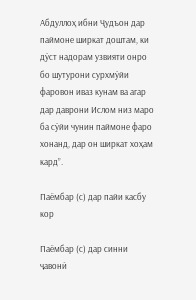Абдуллоҳ ибни Ҷудъон дар паймоне ширкат доштам, ки дӯст надорам узвияти онро бо шутурони сурхмӯйи фаровон иваз кунам ва агар дар даврони Ислом низ маро ба сӯйи чунин паймоне фаро хонанд, дар он ширкат хоҳам кард”.

Паёмбар (с) дар пайи касбу кор

Паёмбар (с) дар синни ҷавонӣ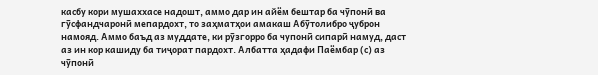касбу кори мушаххасе надошт, аммо дар ин айём бештар ба чӯпонӣ ва гӯсфандчаронӣ мепардохт, то заҳматҳои амакаш Абӯтолибро ҷуброн намояд. Аммо баъд аз муддате, ки рӯзгорро ба чупонӣ сипарӣ намуд, даст аз ин кор кашиду ба тиҷорат пардохт. Албатта ҳадафи Паёмбар (с) аз чӯпонӣ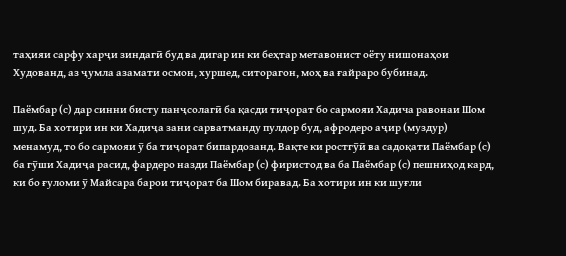таҳияи сарфу харҷи зиндагӣ буд ва дигар ин ки беҳтар метавонист оёту нишонаҳои Худованд, аз ҷумла азамати осмон, хуршед, ситорагон, моҳ ва ғайраро бубинад.

Паёмбар (с) дар синни бисту панҷсолагӣ ба қасди тиҷорат бо сармояи Хадича равонаи Шом шуд. Ба хотири ин ки Хадиҷа зани сарватманду пулдор буд, афродеро аҷир (муздур) менамуд, то бо сармояи ӯ ба тиҷорат бипардозанд. Вақте ки ростгӯӣ ва садоқати Паёмбар (с) ба гӯши Хадиҷа расид, фардеро назди Паёмбар (с) фиристод ва ба Паёмбар (с) пешниҳод кард, ки бо ғуломи ӯ Майсара барои тиҷорат ба Шом биравад. Ба хотири ин ки шуғли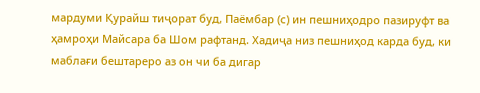мардуми Қурайш тиҷорат буд, Паёмбар (с) ин пешниҳодро пазируфт ва ҳамроҳи Майсара ба Шом рафтанд. Хадиҷа низ пешниҳод карда буд, ки маблағи бештареро аз он чи ба дигар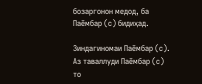бозаргонон медод, ба Паёмбар (с) бидиҳад.

Зиндагиномаи Паёмбар (с). Аз таваллуди Паёмбар (с) то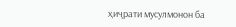ҳиҷрати мусулмонон ба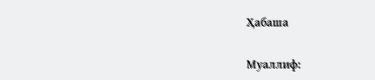Ҳабаша

Муаллиф: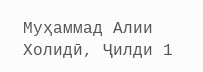Муҳаммад Алии Холидӣ, Ҷилди 1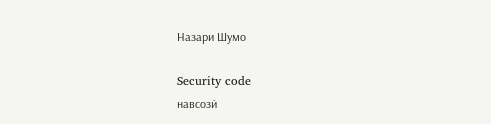Назари Шумо

Security code
навсозӣ